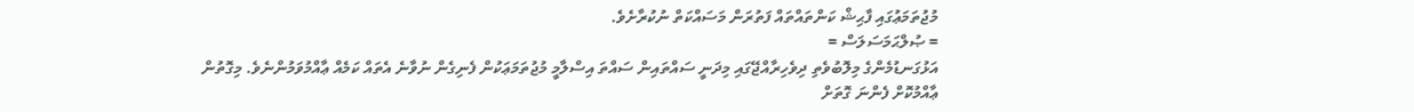މުޖުތަމަޢުގައި ފާޙިޝް ކަންތައްތައް ފަތުރަން މަސައްކަތް ނުކުރާށެވެ.
= ޞުލްޙަމަސަލަސް =
އަޅުގަނޑުމެންގެ މިލޮބުވެތި ދިވެހިރާއްޖޭގައި މިދަނީ ސައްތައިން ސައްތަ އިސްލާމީ މުޖުތަމަޢަކުން ފެނިގެން ނުވާނެ އެތައް ކަމެއް ޢާއްމުވަމުންނެވެ. މިގޮތުން ޢާއްމުކޮށް ފެންނަ ގޮތަށް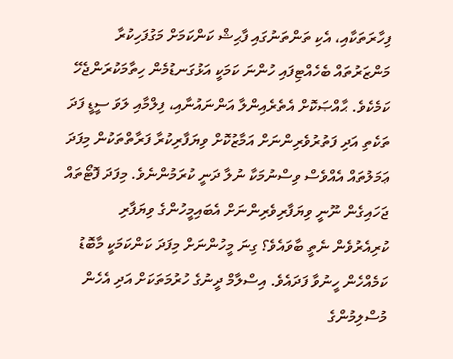ފިހާރަތަކާއި، އެކި ތަންތަނުގައި ފާޙިޝް ކަންކަމަށް މަގުފަހިކުރާ މަންޒަރުތައް ބެހެއްޓިފައި ހުންނަ ކަމަކީ އަޅުގަނޑުމެން ހިތާމަކުރަންޖެހޭ ކަމެކެވެ. ޙާއްޞަކޮށް އެތެރެއިންލާ އަންނައުނާއި، ފިލްމާއި ލަވަ ސީޑީ ފަދަ ތަކެތި އަދި ފަތުރުވެރިންނަށް އަމާޒުކޮށް ވިޔަފާރިކުރާ ފަރާތްތަކުން މިފަދަ ޢަމަލުތައް އެއްވެސް ވިސްނުމަކާ ނުލާ ދަނީ ކުރަމުންނެވެ. މިފަދަ ފޮޓޯތައް ޖަހައިގެން ނޫނީ ވިޔަފާރިވެރިންނަށް އެބައިމީހުންގެ ވިޔަފާރި ކުރިއެރުވެން ނެތީ ބާވައެވެ؟ ގިނަ މީހުންނަށް މިފަދަ ކަންކަމަކީ މާބޮޑު ކަމެއްހެން ހީނުވާ ފަދައެވެ. އިސްލާމް ދީނުގެ ހުރުމަތަކަށް އަދި އެހެން މުސްލިމުންގެ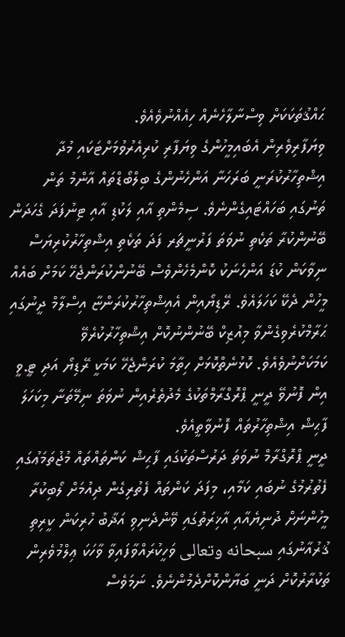ޙައްޤުތަކަކަށް ވިސްނާލާހެނެއް ހިއެއްނުވެއެވެ.
ވިޔަފާރިވެރިން އެބައިމީހުންގެ ވިޔަފާރި ކުރިއެރުވުމަށްޓަކައި މުދާ އިޝްތިހާރުކުރަނީ ބަރަހަނާ އަންހެނުންގެ ބިލްބޯޑްތައް އާންމު ތަން ތަނުގައި ބަހައްޓައިގެންނެވެ. ސިމެންތި އާއި ލަކުޑި އާއި ޓިނުފަދަ ގެހަދަން ބޭނުންކުރާ ތަކެތި ނުވަތަ ފަރުނީޗަރ ފަދަ ތަކެތި އިޝްތިހާރުކުރިޔަސް ނިވާކަން ކުޑަ އަންހެނަކު ކޮންމެހެންވެސް ބޭނުންކުރަންޖެހޭ ކަމަށް ބައެއް މީހުން ދެކޭ ކަހަލައެވެ. ރޭޑިޔޯއިން އެއިޝްތިހާރުކުރަންޏާ އިސްލާމް ދީނުގައި ޙަރާމްކުރެވިގެންވާ މިއުޒިކް ބޭނުންނުކޮށް އިޝްތިހާރުކުރެވޭ ކަމަކަށްނުވެއެވެ. ކޮޅުނެތްކޮޅަށް ހިތާމަ ކުރަންޖެހޭ ކަމަކީ ރޭޑިޔޯ އަދި ޓީ.ވީ އިން ފޮނުވޭ ދީނީ ޕްރޮގްރާމްތަކުގެ މެދުތެރެއިން ނުވަތަ ނިމޭތަނާ މިކަހަލަ ފާޙިޝް އިޝްތިހާރުތައް ފޮނުވާތީއެވެ.
ދީނީ ޕްރޮގްރާމް ނުވަތަ ދަރުސްތަކުގައި ފާޙިޝް ކަންތައްތައް މުޖުތަމަޢުގައި ފެތުރުމުގެ ނުބައި ކަމާއި، މިފަދަ ކަންތައް ފެތުރިގެން ދިއުމަށް ލޯބިކުރާ މީހުންނަށް ދުނިޔެއާއި އާޚިރަތުގައި ވޭންދެނިވި އަޛާބު ހުރިކަން ކީރިތި ޤުރުއާނުގައި سبحانه وتعالى ވަހީކުރައްވާފައިވާ ވާހަކަ ޢިލްމުވެރިން ތަކުރާރުކޮށް ދަނީ ބަޔާންކޮށްދެމުންނެވެ. ނަމަވެސް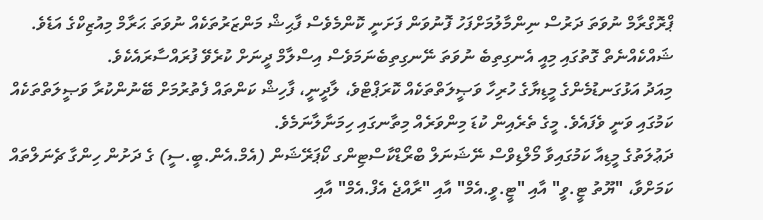ޕްރޮގްރާމް ނުވަތަ ދަރުސް ނިންމާލުމަށްފަހު ފޮނުވަން ފަށަނީ ކޮންމެވެސް ފާޙިޝް މަންޒަރުތަކެއް ނުވަތަ ޙަރާމް މިއުޒިކްގެ އަޑެވެ. ޝައްކެއްނެތް ގޮތުގައި މިއީ އެނގިތިބެ ނުވަތަ ނޭނގިތިބެނަމަވެސް އިސްލާމް ދީނަށް ކުރެވޭ ފުރައްސާރައެކެވެ.
މިއަދު އަޅުގަނޑުމެންގެ މީޑިޔާގެ ހުރިހާ ވަޞީލަތްތަކެއް ކޮރަޕްޓްވެ، ލާދީނީ، ފާހިޝް ކަންތައް ފެތުރުމަށް ބޭނުންކުރާ ވަޞީލަތްތަކެއް ކަމުގައި ވަނީ ވެފައެވެ. މީގެ ތެރެއިން ކުޑަ މިންވަރެއް މިތާނގައި ހިމަނާލާނަމެވެ.
ދަޢުލަތުގެ މީޑިއާ ކަމުގައިވާ މޯލްޑިވްސް ނޭޝަނަލް ބްރޯޑްކާސްޓިންގ ކޯޕަރޭޝަން (އެމް.އެން.ބީ.ސީ) ގެ ދަށުން ހިންގާ ޗެނަލްތައް ކަމަށްވާ، "ޔޫތު ޓީ.ވީ" އާއި "ޓީ.ވީ.އެމް" އާއި "ރާއްޖެ އެފް.އެމް" އާއި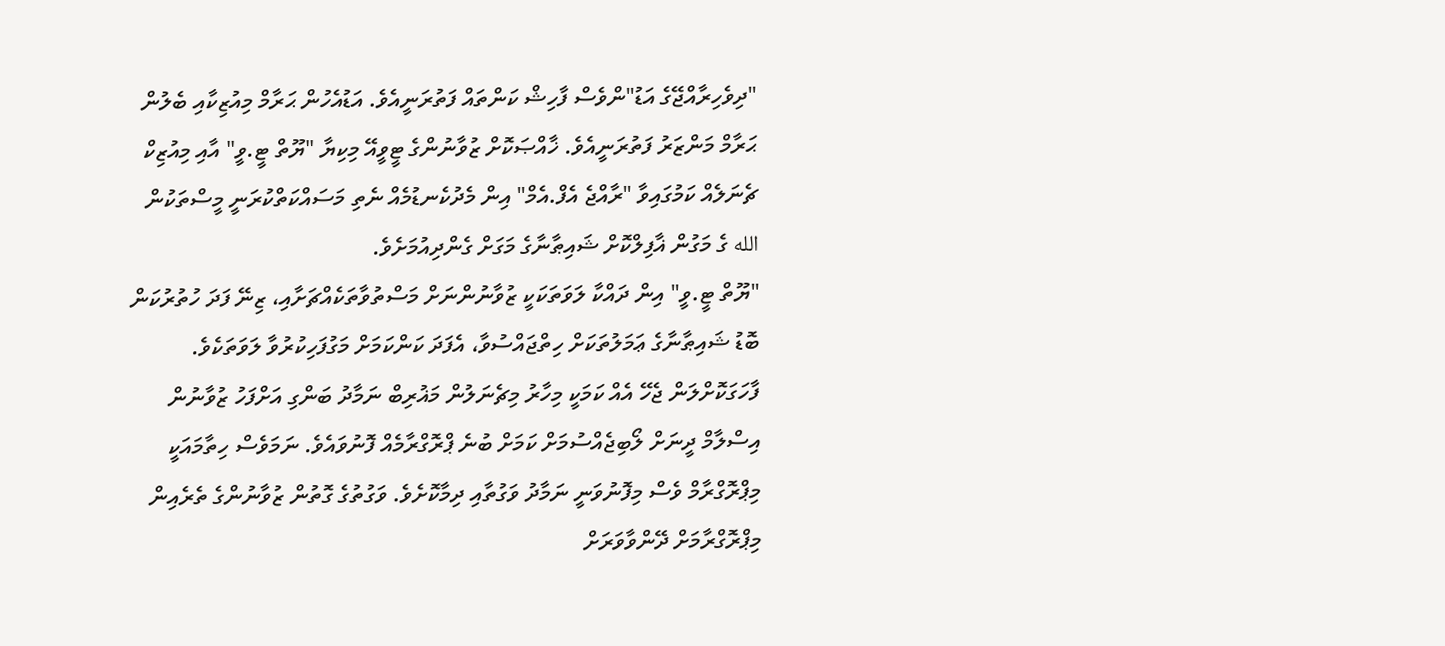"ދިވެހިރާއްޖޭގެ އަޑު"ންވެސް ފާހިޝް ކަންތައް ފަތުރަނީއެވެ. އަޑުއެހުން ޙަރާމް މިއުޒިކާއި ބެލުން ޙަރާމް މަންޒަރު ފަތުރަނީއެވެ. ޚާއްޞަކޮށް ޒުވާނުންގެ ޓީވީއޭ މިކިޔާ "ޔޫތް ޓީ.ވީ" އާއި މިއުޒިކް ޗެނަލެއް ކަމުގައިވާ "ރާއްޖެ އެފް.އެމް" އިން މެދުކެނޑުމެއް ނެތި މަސައްކަތްކުރަނީ މީސްތަކުން الله ގެ މަގުން ޣާފިލްކޮށް ޝައިޠާނާގެ މަގަށް ގެންދިއުމަށެވެ.
"ޔޫތް ޓީ.ވީ" އިން ދައްކާ ލަވަތަކަކީ ޒުވާނުންނަށް މަސްތުވާތަކެއްޗަށާއި، ޒިނޭ ފަދަ ހުތުރުކަން ބޮޑު ޝައިޠާނާގެ ޢަމަލުތަކަށް ހިތްޖައްސުވާ، އެފަދަ ކަންކަމަށް މަގުފަހިކުރުވާ ލަވަތަކެވެ. ފާހަގަކޮށްލަން ޖެހޭ އެއް ކަމަކީ މިހާރު މިޗެނަލުން މަޣުރިބް ނަމާދު ބަންގި އަށްފަހު ޒުވާނުން އިސްލާމް ދީނަށް ލޯބިޖެއްސުމަށް ކަމަށް ބުނެ ޕްރޮގްރާމެއް ފޮނުވައެވެ. ނަމަވެސް ހިތާމައަކީ މިޕްރޮގްރާމް ވެސް މިފޮނުވަނީ ނަމާދު ވަގުތާއި ދިމާކޮށެވެ. ވަގުތުގެ ގޮތުން ޒުވާނުންގެ ތެރެއިން މިޕްރޮގްރާމަށް ދޭންވާވަރަށް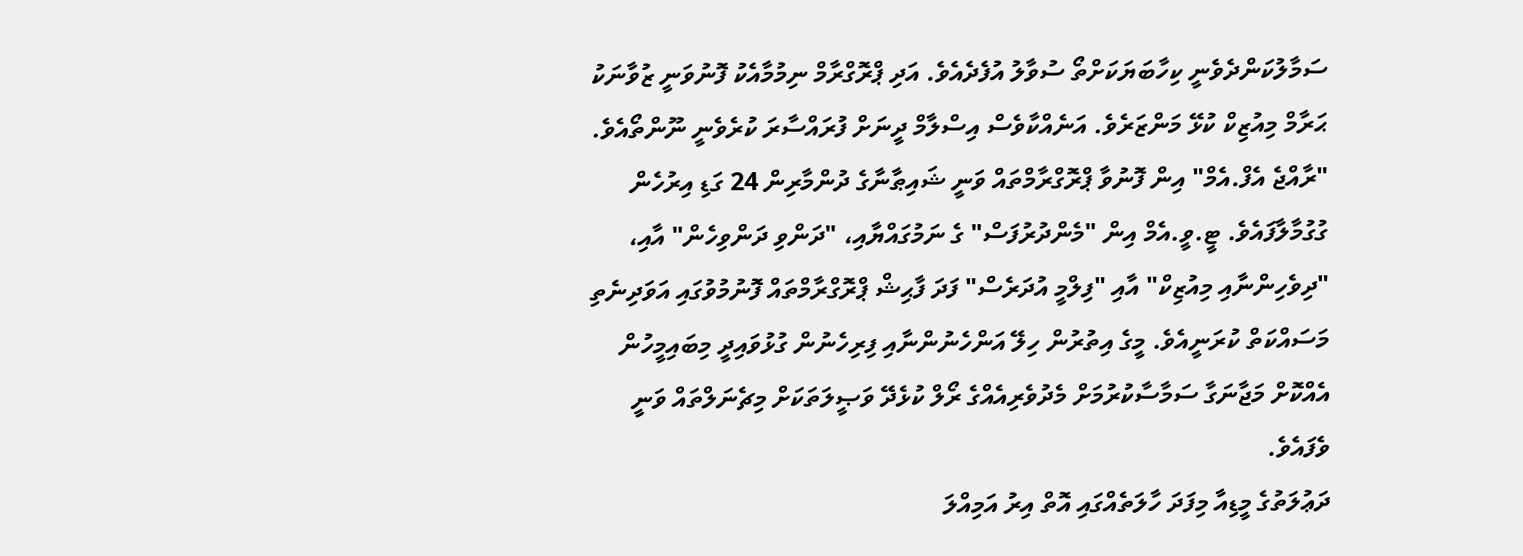ސަމާލުކަންދެވެނީ ކިހާބަޔަކަށްތޯ ސުވާލު އުފެދެއެވެ. އަދި ޕްރޮގްރާމް ނިމުމާއެކު ފޮނުވަނީ ޒުވާނަކު ޙަރާމް މިއުޒިކް ކުޅޭ މަންޒަރެވެ. އަނެއްކާވެސް އިސްލާމް ދީނަށް ފުރައްސާރަ ކުރެވެނީ ނޫންތޯއެވެ.
"ރާއްޖެ އެފް.އެމް" އިން ފޮނުވާ ޕްރޮގްރާމްތައް ވަނީ ޝައިޠާނާގެ ދުންމާރިން 24 ގަޑި އިރުހެން ގުގުމާލާފައެވެ. ޓީ.ވީ.އެމް އިން "މެންދުރުފަސް" ގެ ނަމުގައްޔާއި، "ދަންވި ދަންވިހެން" އާއި، "ދިވެހިންނާއި މިއުޒިކް" އާއި "ފިލްމީ އުދަރެސް" ފަދަ ފާޙިޝް ޕްރޮގްރާމްތައް ފޮނުމުވުގައި އަވަދިނެތި މަސައްކަތް ކުރަނީއެވެ. މީގެ އިތުރުން ހިލޭ އަންހެނުންނާއި ފިރިހެނުން ގުޅުވައިދީ މިބައިމީހުން އެއްކޮށް މަޖާނަގާ ސަމާސާކުރުމަށް މެދުވެރިއެއްގެ ރޯލް ކުޅެދޭ ވަޞީލަތަކަށް މިޗެނަލްތައް ވަނީ ވެފައެވެ.
ދަޢުލަތުގެ މީޑިއާ މިފަދަ ހާލަތެއްގައި އޮތް އިރު އަމިއްލަ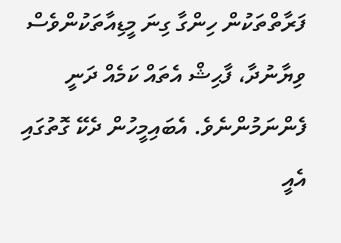ފަރާތްތަކުން ހިންގާ ގިނަ މީޑިއާތަކުންވެސް ވިޔާނުދާ، ފާޙިޝް އެތައް ކަމެއް ދަނީ ފެންނަމުންނެވެ. އެބައިމީހުން ދެކޭ ގޮތުގައި އެއީ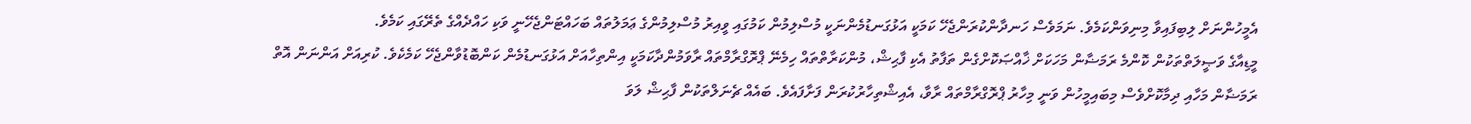އެމީހުންނަށް ލިބިފައިވާ މިނިވަންކަމެވެ. ނަމަވެސް ހަނދާންކުރަންޖެހޭ ކަމަކީ އަޅުގަނޑުމެންނަކީ މުސްލިމުން ކަމުގައި ވީއިރު މުސްލިމުންގެ ޢަމަލުތައް ބަހައްޓަންޖެހޭނީ ވަކި ހައްދެއްގެ ތެރޭގައި ކަމެވެ.
މީޑިއާގެ ވަޞީލަތްތަކުން ކޮންމެ ރަމަޟާން މަހަކަށް ޚާއްޞަކޮށްގެން ތަފާތު އެކި ފާޙިޝް، މުންކަރާތްތައް ހިމެނޭ ޕްރޮގްރާމްތައް ރާވަމުންދާކަމަކީ އިންތިހާއަށް އަޅުގަނޑުމެން ކަންބޮޑުވާންޖެހޭ ކަމެކެވެ. ކުރިއަށް އަންނަން އޮތް ރަމަޟާން މަހާއި ދިމާކޮށްވެސް މިބައިމީހުން ވަނީ މިހާރު ޕްރޮގްރާމްތައް ރާވާ، އެއިޝްތިހާރުކުރަން ފަށާފައެވެ. ބައެއް ޗެނަލްތަކުން ފާޙިޝް ލަވަ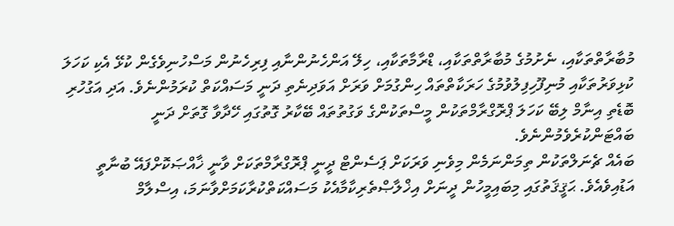މުބާރާތްތަކާއި، ނެށުމުގެ މުބާރާތްތަކާއި، ޑްރާމާތަކާއި، ހިލޭ އަންހެނުންނާއި ފިރިހެނުން މަސްހުނިވެގެން ކުޅޭ އެކި ކަހަލަ ކުޅިވަރުތަކާއި މުނިފޫހިފިލުވުމުގެ ހަރަކާތްތައް ހިންގުމަށް ވަރަށް އަވަދިނެތި ދަނީ މަސައްކަތް ކުރަމުންނެވެ. އަދި އަގުހުރި ބޮޑެތި އިނާމް ލިބޭ ކަހަލަ ޕްރޮގްރާމްތަކުން މީސްތަކުންގެ ވަގުތުތައް ބޭކާރު ގޮތުގައި ހޭދާވާ ގޮތަށް ދަނީ ބައްޓަންކުރެވެމުންނެވެ.
ބައެއް ޗެނަލްތަކުން ތިމަންނަމެން މިވެނި ވަރަކަށް ޕަސެންޓް ދީނީ ޕްރޮގްރާމްތަކަށް ވާނީ ޚާއްޞަކޮށްފައޭ ބުނާތީ އަޑުއިވެއެވެ. ޙަޤީޤަތުގައި މިބައިމީހުން ދީނަށް އިޚްލާޞްތެރިކާމާއެކު މަސައްކަތްކުރާކަމަށްވާނަމަ، އިސްލާމް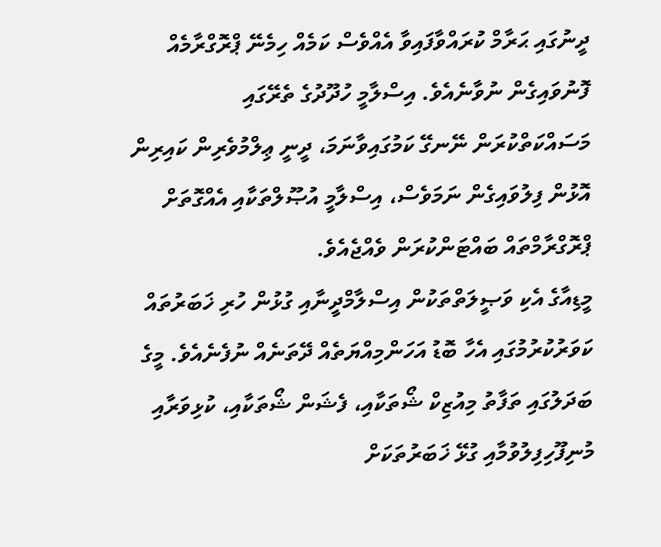ދީނުގައި ޙަރާމް ކުރައްވާފައިވާ އެއްވެސް ކަމެއް ހިމެނޭ ޕްރޮގްރާމެއް ފޮނުވައިގެން ނުވާނެއެވެ. އިސްލާމީ ހުދޫދުގެ ތެރޭގައި މަސައްކަތްކުރަން ނޭނގޭ ކަމުގައިވާނަމަ، ދީނީ ޢިލްމުވެރިން ކައިރިން އޮޅުން ފިލުވައިގެން ނަމަވެސް، އިސްލާމީ އުޞޫލްތަކާއި އެއްގޮތަށް ޕްރޮގްރާމްތައް ބައްޓަންކުރަން ވެއްޖެއެވެ.
މީޑިއާގެ އެކި ވަޞީލަތްތަކުން އިސްލާމްދީނާއި ގުޅުން ހުރި ޚަބަރުތައް ކަވަރުކުރުމުގައި އެހާ ބޮޑު އަހަންމިއްޔަތެއް ދޭތަނެއް ނުފެނެއެވެ. މީގެ ބަދަލުގައި ތަފާތު މިއުޒިކް ޝޯތަކާއި، ފެޝަން ޝޯތަކާއި، ކުޅިވަރާއި މުނިފޫހިފިލުވުމާއި ގުޅޭ ޚަބަރުތަކަށް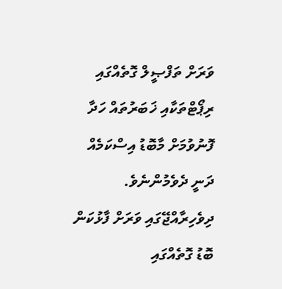ވަރަށް ތަފްޞީލް ގޮތެއްގައި ރިޕޯޓްތަކާއި ޚަބަރުތައް ހަދާ ފޮނުވުމަށް މާބޮޑު އިސްކަމެއް ދަނީ ދެވެމުންނެވެ.
ދިވެހިރާއްޖޭގައި ވަރަށް ފާޅުކަން ބޮޑު ގޮތެއްގައި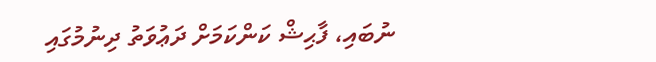ނުބައި، ފާޙިޝް ކަންކަމަށް ދަޢުވަތު ދިނުމުގައި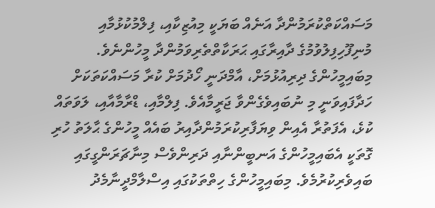މަސައްކަތްކުރަމުންދާ އަނެއް ބަޔަކީ މިއުޒިކާއި، ފިލްމުކުޅުމާއި މުނިފޫހިފިލުވުމުގެ ދާއިރާގައި ޙަރަކާތްތެރިވަމުންދާ މީހުންނެވެ. މިބައިމީހުންގެ ދިރިއުޅުމަށް، އާމްދަނީ ހޯދުމަށް ކުރާ މަސައްކަތަކަށް ހަދާފައިވަނީ މި ނުބައިވެގެންވާ ޖަރީމާއެވެ. ފިލްމާއި، ޑްރާމާއާއި، ލަވަތައް ކުޅެ، އެފަތުރާ އެއިން ވިޔަފާރިކުރަމުންދާއިރު ބައެއް މީހުންގެ ޙާލަތު ހުރި ގޮތަކީ އެބައިމީހުންގެ އަނބީންނާއި ދަރިންވެސް މިނާޗަރަންގީގައި ބައިވެރިކުރުމެވެ. މިބައިމީހުންގެ ހިތްތަކުގައި އިސްލާމްދީނާމެދު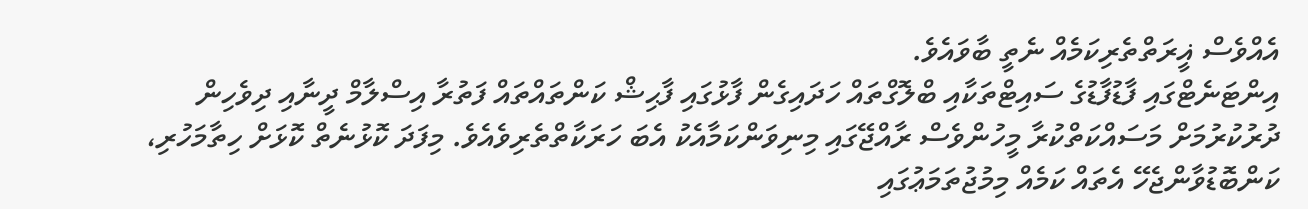އެއްވެސް ޣީރަތްތެރިކަމެއް ނެތީ ބާވައެވެ.
އިންޓަނެޓްގައި ފާޑުފާޑުގެ ސައިޓްތަކާއި ބްލޮގްތައް ހަދައިގެން ފާޅުގައި ފާޙިޝް ކަންތައްތައް ފަތުރާ އިސްލާމް ދީނާއި ދިވެހިން ދުރުކުރުމަށް މަސައްކަތްކުރާ މީހުންވެސް ރާއްޖޭގައި މިނިވަންކަމާއެކު އެބަ ހަރަކާތްތެރިވެއެވެ. މިފަދަ ކޮޅުނެތް ކޮޅަށް ހިތާމަހުރި، ކަންބޮޑުވާންޖެހޭ އެތައް ކަމެއް މިމުޖުތަމަޢުގައި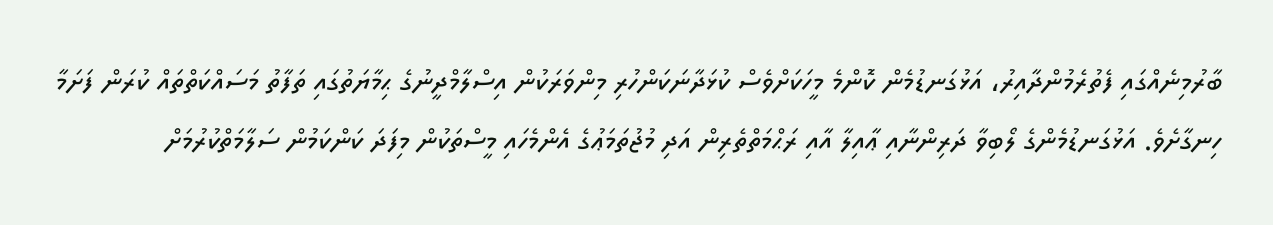ބާރުމިނެއްގައި ފެތުރެމުންދާއިރު، އަޅުގަނޑުމެން ކޮންމެ މީހަކަށްވެސް ކުޅަދާނަކަންހުރި މިންވަރަކުން އިސްލާމްދީނުގެ ޙިމާޔަތުގައި ތަފާތު މަސައްކަތްތައް ކުރަން ފަށަމާ ހިނގާށެވެ. އަޅުގަނޑުމެންގެ ލޯބިވާ ދަރިންނާއި ޢާއިލާ އާއި ރަޙްމަތްތެރިން އަދި މުޖުތަމަޢުގެ އެންމެހައި މީސްތަކުން މިފަދަ ކަންކަމުން ސަލާމަތްކުރުމަށް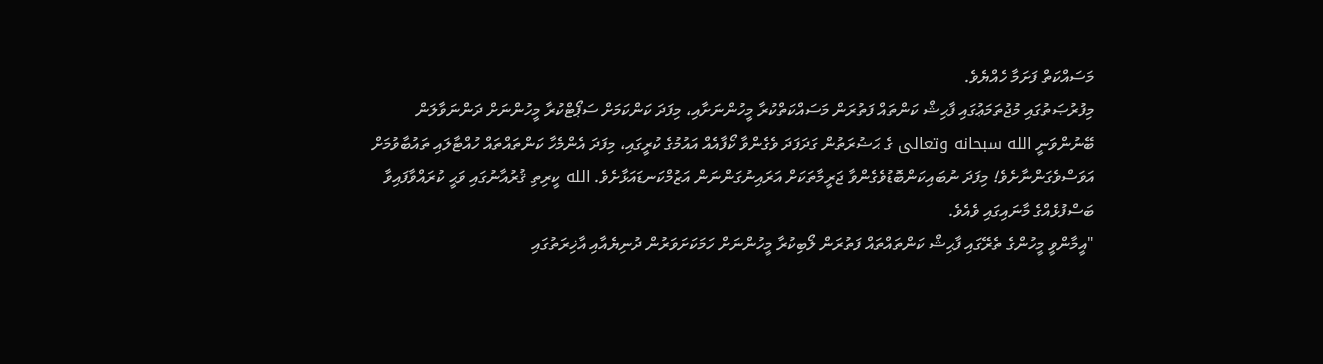މަސައްކަތް ފަށަމާ ހެއްޔެވެ.
މިފުރުޞަތުގައި މުޖުތަމަޢުގައި ފާޙިޝް ކަންތައް ފަތުރަން މަސައްކަތްކުރާ މީހުންނަށާއި، މިފަދަ ކަންކަމަށް ސަޕޯޓްކުރާ މީހުންނަށް ދަންނަވާލަން ބޭނުންވަނީ الله سبحانه وتعالى ގެ ޙަޟުރަތުން ގަދަފަދަ ވެގެންވާ ކޯފާއެއް އައުމުގެ ކުރީގައި، މިފަދަ އެންމެހާ ކަންތައްތައް ހުއްޓާލައި ތައުބާވުމަށް އަވަސްވެގަންނާށެވެ! މިފަދަ ނުބައިކަންބޮޑުވެގެންވާ ޖަރީމާތަކަށް އަރައިނުގަންނަން އަޒުމްކަނޑައަޅާށެވެ. الله ކީރިތި ޤުރުއާނުގައި ވަޙީ ކުރައްވާފައިވާ ބަސްފުޅެއްގެ މާނައިގައި ވެއެވެ.
"އީމާންވީ މީހުންގެ ތެރޭގައި ފާޙިޝް ކަންތައްތައް ފަތުރަން ލޯބިކުރާ މީހުންނަށް ހަމަކަށަވަރުން ދުނިޔެއާއި އާޚިރަތުގައި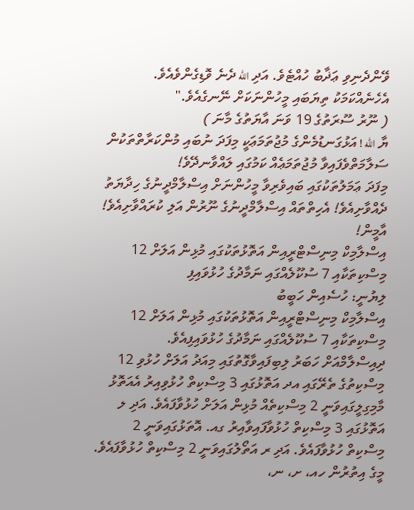ވޭންދެނިވި ޢަޛާބު ހުއްޓެވެ. އަދި الله ދެނެ ވޮޑިގެންވެއެވެ. އެހެނެއްކަމަކު ތިޔަބައި މީހުންނަކަށް ނޭނގެއެވެ."
( ނޫރު ސޫރަތުގެ 19 ވަނަ އާޔަތުގެ މާނަ )
ޔާ الله ! އަޅުގަނޑުމެންގެ މުޖުތަމަޢަކީ މިފަދަ ނުބައި މުންކަރާތްތަކުން ސަލާމަތްވެފައިވާ މުޖުތަމަޢެއް ކަމުގައި ލައްވާނދޭވެ!
މިފަދަ ޢަމަލުތަކުގައި ބައިވެރިވާ މީހުންނަށް އިސްލާމްދީނުގެ ހިދާޔަތު ދެއްވާށިއެވެ! އެހިތްތައް އިސްލާމްދީނުގެ ނޫރުން އަލި ކުރައްވާށިއެވެ! އާމީން!
އިސްލާމިކް މިނިސްޓްރީއިން އަތޮޅުތަކުގައި މުޅިން އަލަށް 12 މިސްކިތަކާއި 7 ސުކޫލެއްގައި ނަމާދުގެ ހުޅުވައިފި
ލިޔުނީ: ހުސެއިން ހަބީބު
އިސްލާމިކް މިނިސްޓްރީއިން އަތޮޅުތަކުގައި މުޅިން އަލަށް 12 މިސްކިތަކާއި 7 ސުކޫލެއްގައި ނަމާދުގެ ހުޅުވައިފިއެވެ.
ދިއިސްލާމްއަށް ހަބަރު ލިބިފައިވާގޮތުގައި މިއަދު އަލަށް ހުޅުވި 12 މިސްކިތުގެ ތެރޭގައި އދ އަތޮޅުގައި 3 މިސްކިތް ހުޅުވިއިރު އެއަތޮޅު މާމިގިލީގައިވަނީ 2 މިސްކިތެއް މުޅިން އަލަށް ހުޅުވާފައެވެ. އަދި ލ އަތޮޅުގައި 3 މިސްކިތް ހުޅުވާފައިވާއިރު ގއ. އޮތަޅުގައިވަނީ 2 މިސްކިތް ހުޅުވާފައެވެ. އަދި ރ އަތޯލުގައިވަނީ 2 މިސްކިތް ހުޅުވާފައެވެ. މީގެ އިތުރުން ހއ، ށ، ނ،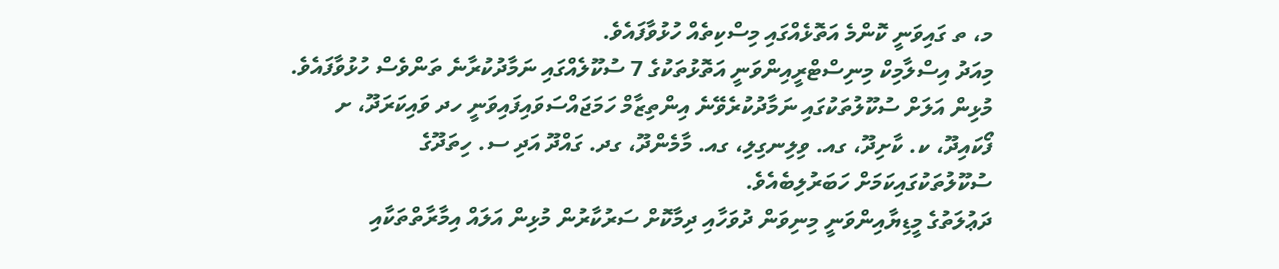މ، ތ ގައިވަނީ ކޮންމެ އަތޮޅެއްގައި މިސްކިތެއް ހުޅުވާފައެވެ.
މިއަދު އިސްލާމިކް މިނިސްޓްރީއިންވަނީ އަތޮޅުތަކުގެ 7 ސުކޫލެއްގައި ނަމާދުކުރާނެ ތަންވެސް ހުޅުވާފައެވެ. މުޅިން އަލަށް ސުކޫލުތަކުގައި ނަމާދުކުރެވޭނެ އިންތިޒާމް ހަމަޖައްސަވައިފައިވަނީ ހދ ވައިކަރަދޫ، ށ ފޯކައިދޫ، ކ. ކާށިދޫ، ގއ. ވިލިނގިލި، ގއ. މާމެންދޫ، ގދ. ގައްދޫ އަދި ސ. ހިތަދޫގެ ސުކޫލުތަކުގައިކަމަށް ހަބަރުލިބެއެވެ.
ދަޢުލަތުގެ މީޑިޔާއިންވަނީ މިނިވަން ދުވަހާއި ދިމާކޮށް ސަރުކާރުން މުޅިން އަލައް އިމާރާތްތަކާއި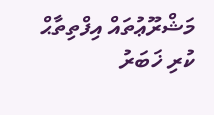މަޝްރޫޢުތައް އިފްތިތާޙް ކުރި ޚަބަރު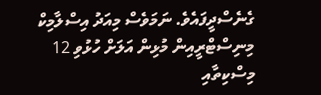ގެނެސްދީފައެވެ. ނަމަވެސް މިއަދު އިސްލާމިކް މިނިސްޓްރީއިން މުޅިން އަލަށް ހުޅުވި 12 މިސްކިތާއި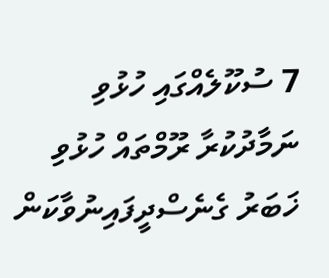7 ސުކޫލެއްގައި ހުޅުވި ނަމާދުކުރާ ރޫމްތައް ހުޅުވި ޚަބަރު ގެނެސްދީފައިނުވާކަން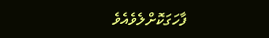ފާހަގަކޮށްލެވެއެވެ